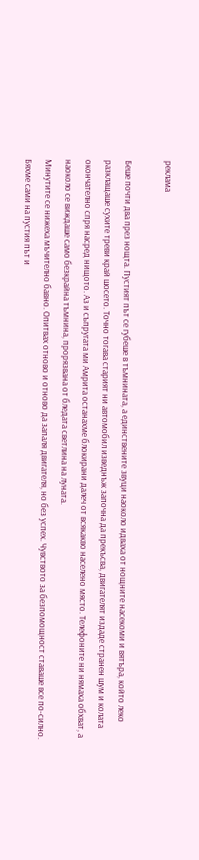реклама

Беше почти два през нощта. Пустият път се губеше в тъмнината, а единствените звуци наоколо идваха от нощните насекоми и вятъра, който леко разклащаше сухите треви край шосето. Точно тогава старият ни автомобил изведнъж започна да прекъсва, двигателят издаде странен шум и колата окончателно спря насред нищото. Аз и съпругата ми Амрита останахме блокирани далеч от всякакво населено място. Телефоните ни нямаха обхват, а наоколо се виждаше само безкрайна тъмнина, прорязвана от бледата светлина на луната.
Минутите се нижеха мъчително бавно. Опитвах отново и отново да запаля двигателя, но без успех. Чувството за безпомощност ставаше все по-силно. Бяхме сами на пустия път и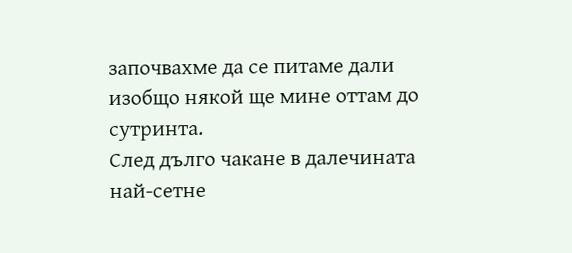започвахме да се питаме дали изобщо някой ще мине оттам до сутринта.
След дълго чакане в далечината най-сетне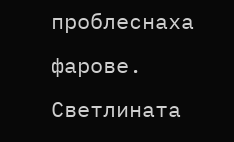проблеснаха фарове. Светлината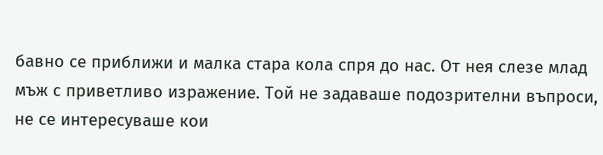бавно се приближи и малка стара кола спря до нас. От нея слезе млад мъж с приветливо изражение. Той не задаваше подозрителни въпроси, не се интересуваше кои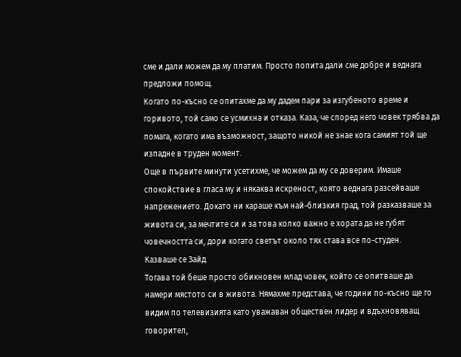сме и дали можем да му платим. Просто попита дали сме добре и веднага предложи помощ.
Когато по-късно се опитахме да му дадем пари за изгубеното време и горивото, той само се усмихна и отказа. Каза, че според него човек трябва да помага, когато има възможност, защото никой не знае кога самият той ще изпадне в труден момент.
Още в първите минути усетихме, че можем да му се доверим. Имаше спокойствие в гласа му и някаква искреност, която веднага разсейваше напрежението. Докато ни караше към най-близкия град, той разказваше за живота си, за мечтите си и за това колко важно е хората да не губят човечността си, дори когато светът около тях става все по-студен.
Казваше се Зайд.
Тогава той беше просто обикновен млад човек, който се опитваше да намери мястото си в живота. Нямахме представа, че години по-късно ще го видим по телевизията като уважаван обществен лидер и вдъхновяващ говорител,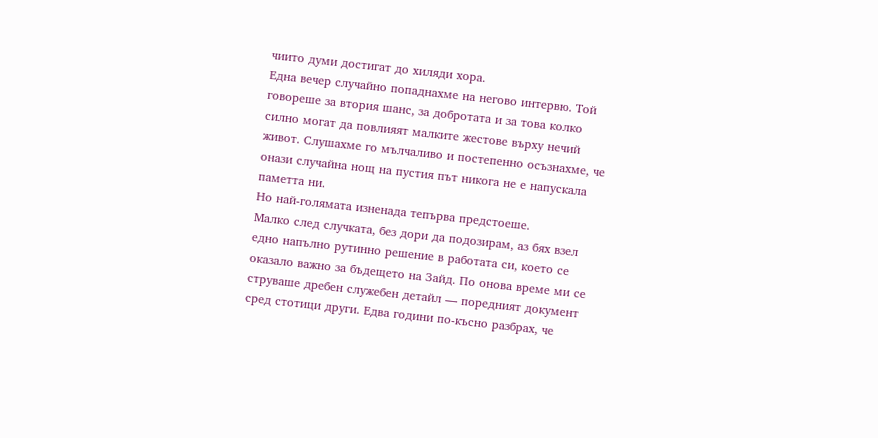чиито думи достигат до хиляди хора.
Една вечер случайно попаднахме на негово интервю. Той говореше за втория шанс, за добротата и за това колко силно могат да повлияят малките жестове върху нечий живот. Слушахме го мълчаливо и постепенно осъзнахме, че онази случайна нощ на пустия път никога не е напускала паметта ни.
Но най-голямата изненада тепърва предстоеше.
Малко след случката, без дори да подозирам, аз бях взел едно напълно рутинно решение в работата си, което се оказало важно за бъдещето на Зайд. По онова време ми се струваше дребен служебен детайл — поредният документ сред стотици други. Едва години по-късно разбрах, че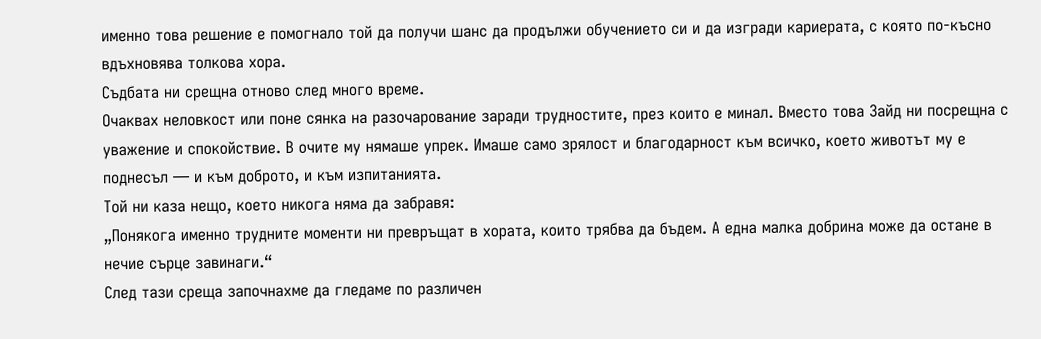именно това решение е помогнало той да получи шанс да продължи обучението си и да изгради кариерата, с която по-късно вдъхновява толкова хора.
Съдбата ни срещна отново след много време.
Очаквах неловкост или поне сянка на разочарование заради трудностите, през които е минал. Вместо това Зайд ни посрещна с уважение и спокойствие. В очите му нямаше упрек. Имаше само зрялост и благодарност към всичко, което животът му е поднесъл — и към доброто, и към изпитанията.
Той ни каза нещо, което никога няма да забравя:
„Понякога именно трудните моменти ни превръщат в хората, които трябва да бъдем. А една малка добрина може да остане в нечие сърце завинаги.“
След тази среща започнахме да гледаме по различен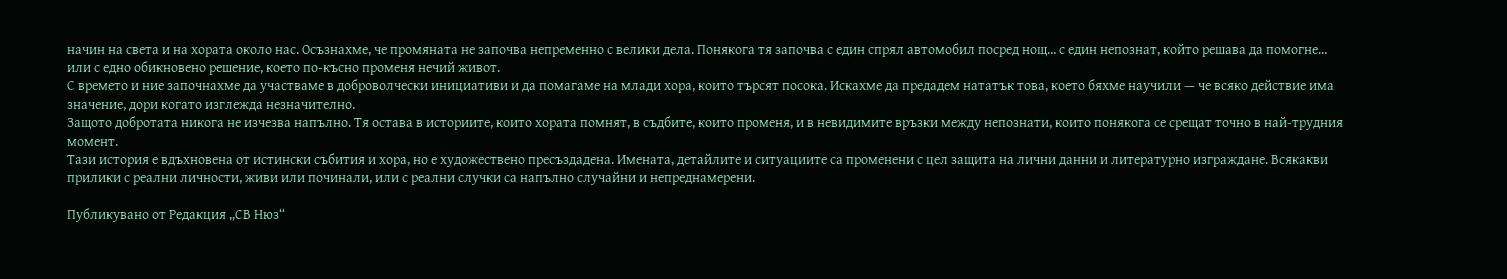начин на света и на хората около нас. Осъзнахме, че промяната не започва непременно с велики дела. Понякога тя започва с един спрял автомобил посред нощ… с един непознат, който решава да помогне… или с едно обикновено решение, което по-късно променя нечий живот.
С времето и ние започнахме да участваме в доброволчески инициативи и да помагаме на млади хора, които търсят посока. Искахме да предадем нататък това, което бяхме научили — че всяко действие има значение, дори когато изглежда незначително.
Защото добротата никога не изчезва напълно. Тя остава в историите, които хората помнят, в съдбите, които променя, и в невидимите връзки между непознати, които понякога се срещат точно в най-трудния момент.
Тази история е вдъхновена от истински събития и хора, но е художествено пресъздадена. Имената, детайлите и ситуациите са променени с цел защита на лични данни и литературно изграждане. Всякакви прилики с реални личности, живи или починали, или с реални случки са напълно случайни и непреднамерени.

Публикувано от Редакция „СВ Нюз“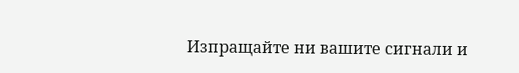Изпращайте ни вашите сигнали и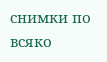снимки по всяко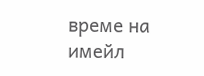време на имейл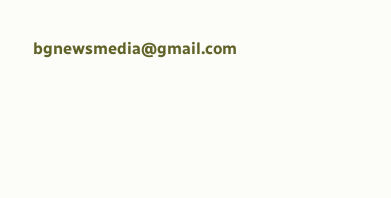bgnewsmedia@gmail.com